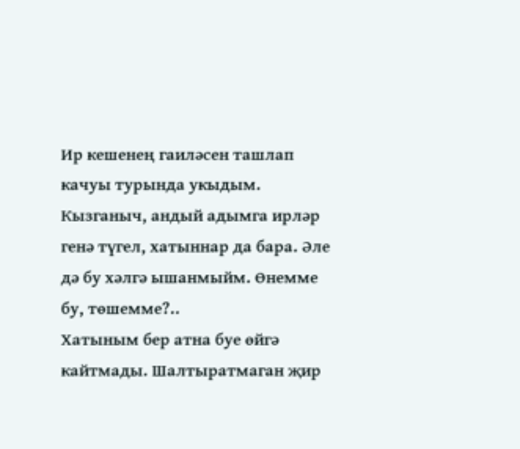Ир кешенең гаиләсен ташлап качуы турында укыдым. Кызганыч, андый адымга ирләр генә түгел, хатыннар да бара. Әле дә бу хәлгә ышанмыйм. Өнемме бу, төшемме?..
Хатыным бер атна буе өйгә кайтмады. Шалтыратмаган җир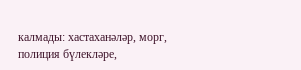калмады: хастаханәләр, морг, полиция бүлекләре,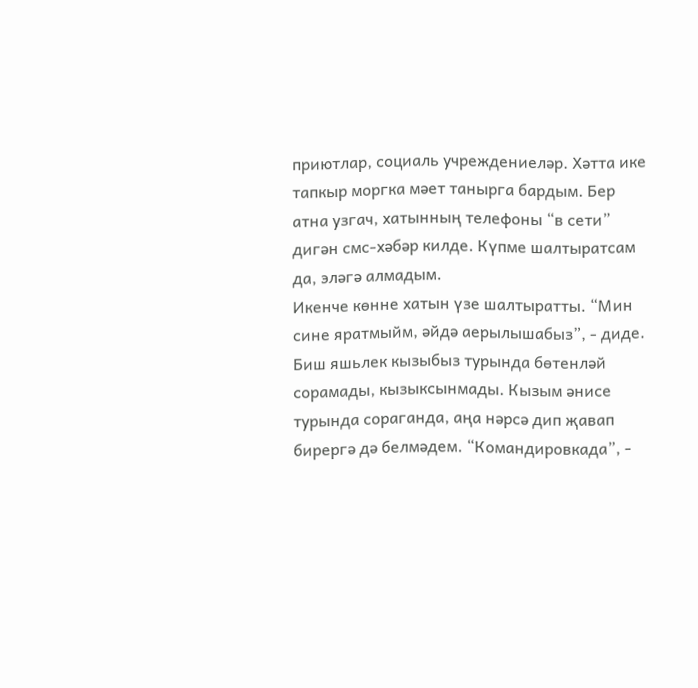приютлар, социаль учреждениеләр. Хәтта ике тапкыр моргка мәет танырга бардым. Бер атна узгач, хатынның телефоны “в сети” дигән смс-хәбәр килде. Күпме шалтыратсам да, эләгә алмадым.
Икенче көнне хатын үзе шалтыратты. “Мин сине яратмыйм, әйдә аерылышабыз”, - диде. Биш яшьлек кызыбыз турында бөтенләй сорамады, кызыксынмады. Кызым әнисе турында сораганда, аңа нәрсә дип җавап бирергә дә белмәдем. “Командировкада”, -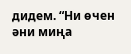дидем. “Ни өчен әни миңа